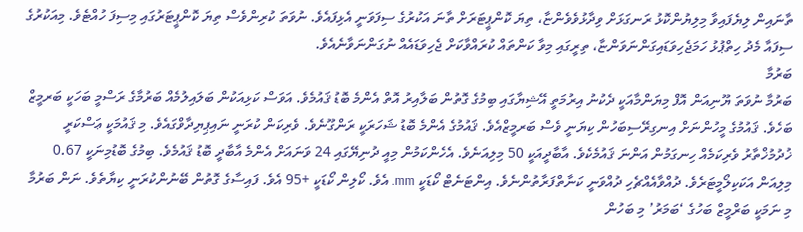ތާނައިން ލިޔެފައިވާ މިލިޔުންކޮޅު ރަނގަޅަށް ވިދާޅުވެވެންޏާ، ތިޔަ ކޮންޕީޓަރަށް ތާނަ އަކުރުގެ ސިފަވަނީ އެޅިފައެވެ. ނުވަތަ ކުރިންވެސް ތިޔަ ކޮންޕީޓަރުގައި މިސިފަ ހުއްޓެވެ. މިއަކުރުގެ ސިފައާ މެދު ހިތްޕުޅު ހަމަޖެހިވަޑައިގަންނަވަންޏާ، ތިރީގައި މިވާ ކަންތައް ކުރައްވާކަށް ޖެހިވަޑައެއް ނުގަންނަވާނެއެވެ.
ބަރުމާ
ބަރުމާ ނުވަތަ ޔޫނިއަން އޮފް މިޔަންމާއަކީ ދެކުނު އިރުމަތީ އޭޝިޔާގައި ބިމުގެ ގޮތުން ބަލާއިރު އޮތް އެންމެ ބޮޑު ޤައުމެވެ. އަވަސް ކަޅިއަކުން ބަލައިލުމެއް ބަރުމާގެ ރަސްމީ ބަހަކީ ބަރމީޒް ބަހެވެ. ޤައުމުގެ މީހުންނަށް އިނގިރޭސިބަހުން ކިޔަނީ ވެސް ބަރމީޒްއެވެ. ޤައުމުގެ އެންމެ ބޮޑު ޝަހަރަކީ ރަންގޫނެވެ. ވެރިކަން ކުރަނީ ނައިޕިޔިދާވްގައެވެ. މި ޤައުމަކީ ޢަސްކަރީ ޚުދުމުޚްތާރު ވެރިކަމެއް ހިނގަމުން އަންނަ ޤައުމެކެވެ. އާބާދީއަކީ 50 މިލިއަނެވެ. އެހެންކަމުން މިއީ ދުނިޔޭގައި 24 ވަނައަށް އެންމެ އާބާދީ ބޮޑު ޤައުމެވެ. ބިމުގެ ބޮޑުމިނަކީ 0.67 މިލިއަން އަކަކިލޯމީޓަރެވެ. ދުއްވާއެއްޗެހި ދުއްވަނީ ކަނާތްފަރާތުންނެވެ. އިންޓަނެޓް ކޯޑަކީ mm. އެވެ. ކޯލިން ކޯޑަކީ +95 އެވެ. ފައިސާގެ ގޮތުން ބޭނުންކުރަނީ ކިޔާތެވެ. ނަން ބަރުމާ މި ނަމަކީ ބަރްމީޒް ބަހުގެ ‘ބަމަރު’ މި ބަހުން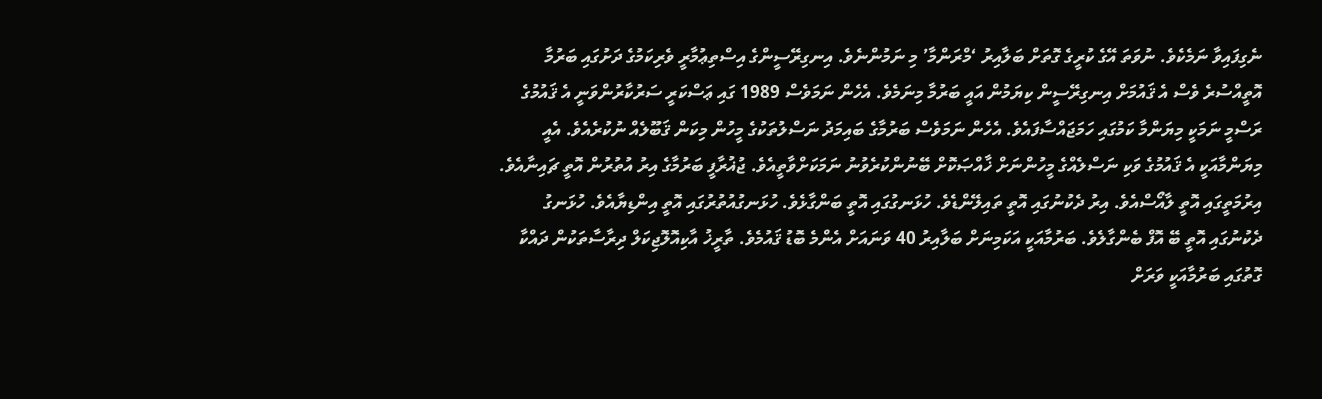ނެގިފައިވާ ނަމެކެވެ. ނުވަތަ އޭގެ ކުރީގެ ގޮތަށް ބަލާއިރު ‘މްރަންމާ’ މި ނަމުންނެވެ. އިނގިރޭސީންގެ އިސްތިޢުމާރީ ވެރިކަމުގެ ދަށުގައި ބަރުމާ އޮތީއްސުރެ ވެސް އެ ޤައުމަށް އިނގިރޭސީން ކިޔަމުން އައީ ބަރުމާ މިނަމެވެ. އެހެން ނަމަވެސް 1989 ގައި ޢަސްކަރީ ސަރުކާރުންވަނީ އެ ޤައުމުގެ ރަސްމީ ނަމަކީ މިޔަންމާ ކަމުގައި ހަމަޖައްސާފައެވެ. އެހެން ނަމަވެސް ބަރުމާގެ ބައިމަދު ނަސްލުތަކުގެ މީހުން މިކަން ޤަބޫލެއް ނުކުރެއެވެ. އެއީ މިޔަންމާއަކީ އެ ޤައުމުގެ ވަކި ނަސްލެއްގެ މީހުންނަށް ޚާއްޞަކޮށް ބޭނުންކުރެވުނު ނަމަކަށްވާތީއެވެ. ޖުޣުރާފީ ބަރުމާގެ އިރު އުތުރުން އޮތީ ޗައިނާއެވެ. އިރުމަތީގައި އޮތީ ލާއޯސްއެވެ. އިރު ދެކުނުގައި އޮތީ ތައިލޭންޑެވެ. ހުޅަނގުގައި އޮތީ ބަންގާޅެވެ. ހުޅަނގުއުތުރުގައި އޮތީ އިންޑިޔާއެވެ. ހުޅަނގު ދެކުނުގައި އޮތީ ބޭ އޮފް ބެންގާލެވެ. ބަރުމާއަކީ އަކަމިނަށް ބަލާއިރު 40 ވަނައަށް އެންމެ ބޮޑު ޤައުމެވެ. ތާރީޚު އާކިއޮލޮޖިކަލް ދިރާސާތަކުން ދައްކާ ގޮތުގައި ބަރުމާއަކީ ވަރަށް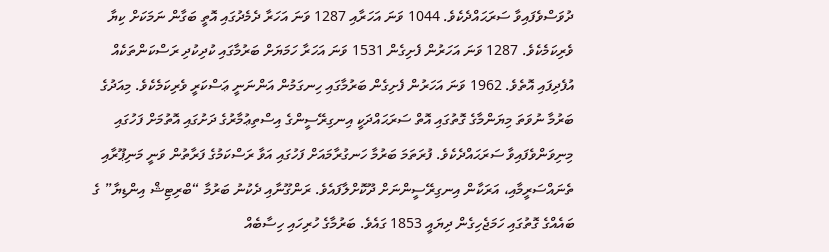ދުވަސްވެފައިވާ ސަރަޙައްދެކެވެ. 1044 ވަނަ އަހަރާއި 1287 ވަނަ އަހަރާ ދެމެދުގައި އޮތީ ބަގާން ނަމަކަށް ކިޔާ ވެރިކަމެކެވެ. 1287 ވަނަ އަހަރުން ފެށިގެން 1531 ވަނަ އަހަރާ ހަމަޔަށް ބަރުމާގައި ކުދިކުދި ރަސްކަންތަކެއް އުފެދިފައި އޮތެވެ. 1962 ވަނަ އަހަރުން ފެށިގެން ބަރުމާގައި ހިނގަމުން އަންނަނީ ޢަސްކަރީ ވެރިކަމެކެވެ. މިއަދުގެ ބަރުމާ ނުވަތަ މިޔަންމާގެ ގޮތުގައި އޮތް ސަރަޙައްދަކީ އިނގިރޭސީންގެ އިސްތިޢުމާރުގެ ދަށުގައި އޮތުމަށް ފަހުގައި މިނިވަންވެފައިވާ ސަރަޙައްދެކެވެ. ފުރަތަމަ ބަރުމާ ހަނގުރާމައަށް ފަހުގައި އަވާ ރަސްކަމުގެ ފަރާތުން ވަނީ މަނިޕޫރާއި ތެނައްސަރީމާއި، އަރަކާން އިނގިރޭސީންނަށް ދޫކޮށްލާފައެވެ. ރަންގޫނާއި ދެކުނު ބަރުމާ “ބްރިޓިޝް އިންޑިޔާ” ގެ ބައެއްގެ ގޮތުގައި ހަމަޖެހިގެން ދިޔައީ 1853 ގައެވެ. ބަރުމާގެ ހުރިހައި ހިސާބެއް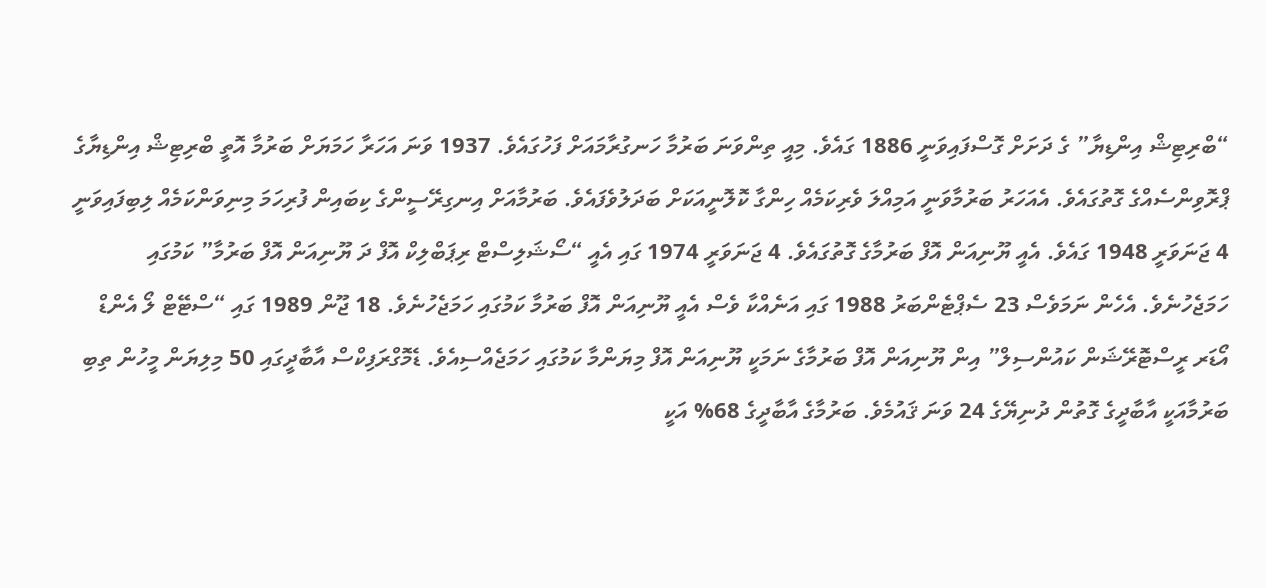“ބްރިޓިޝް އިންޑިޔާ” ގެ ދަށަށް ގޮސްފައިވަނީ 1886 ގައެވެ. މިއީ ތިންވަނަ ބަރުމާ ހަނގުރާމައަށް ފަހުގައެވެ. 1937 ވަނަ އަހަރާ ހަމަޔަށް ބަރުމާ އޮތީ ބްރިޓިޝް އިންޑިޔާގެ ޕްރޮވިންސެއްގެ ގޮތުގައެވެ. އެއަހަރު ބަރުމާވަނީ އަމިއްލަ ވެރިކަމެއް ހިންގާ ކޮލޮނީއަކަށް ބަދަލުވެފައެވެ. ބަރުމާއަށް އިނގިރޭސީންގެ ކިބައިން ފުރިހަމަ މިނިވަންކަމެއް ލިބިފައިވަނީ 4 ޖަނަވަރީ 1948 ގައެވެ. އެއީ ޔޫނިއަން އޮފް ބަރުމާގެ ގޮތުގައެވެ. 4 ޖަނަވަރީ 1974 ގައި އެއީ “ސޯޝަލިސްޓް ރިޕަބްލިކް އޮފް ދަ ޔޫނިއަން އޮފް ބަރުމާ” ކަމުގައި ހަމަޖެހުނެވެ. އެހެން ނަމަވެސް 23 ސެޕްޓެންބަރު 1988 ގައި އަނެއްކާ ވެސް އެއީ ޔޫނިއަން އޮފް ބަރުމާ ކަމުގައި ހަމަޖެހުނެވެ. 18 ޖޫން 1989 ގައި “ސްޓޭޓް ލޯ އެންޑް އޯޑަރ ރީސްޓޮރޭޝަން ކައުންސިލް” އިން ޔޫނިއަން އޮފް ބަރުމާގެ ނަމަކީ ޔޫނިއަން އޮފް މިޔަންމާ ކަމުގައި ހަމަޖެއްސިއެވެ. ޑެމޮގްރަފިކްސް އާބާދީގައި 50 މިލިޔަން މީހުން ތިބި ބަރުމާއަކީ އާބާދީގެ ގޮތުން ދުނިޔޭގެ 24 ވަނަ ޤައުމެވެ. ބަރުމާގެ އާބާދީގެ 68% އަކީ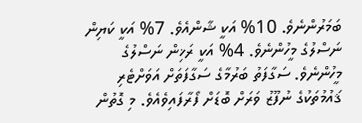ބަމަރުންނެވެ. 10% އަކީ ޝާންއެވެ. 7% އަކީ ކަޔިން ނަސްލުގެ މީހުންނެވެ. 4% އަކީ ރަޚިން ނަސްލުގެ މީހުންނެވެ. ސަގާފަތު ބަރުމާގެ ސަގާފަތަށް އަވަށްޓެރި ޤައުމުތަކުގެ ނުފޫޒު ވަރަށް ބޮޑަށް ފޯރާފައިވެއެވެ. މި ގޮތުން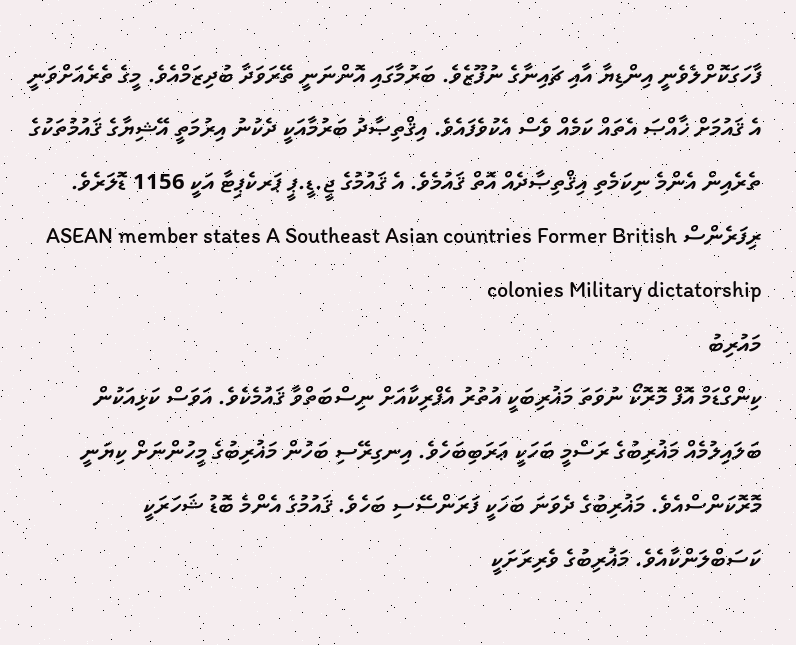ފާހަގަކޮށްލެވެނީ އިންޑިޔާ އާއި ޗައިނާގެ ނުފޫޒެވެ. ބަރުމާގައި އޮންނަނީ ތޭރަވަދާ ބުދިޒަމްއެވެ. މީގެ ތެރެއަށްވަނީ އެ ޤައުމަށް ޚާއްޞަ އެތައް ކަމެއް ވެސް އެކުވެފައެވެ. އިޤްތިޞާދު ބަރުމާއަކީ ދެކުނު އިރުމަތީ އޭޝިޔާގެ ޤައުމުތަކުގެ ތެރެއިން އެންމެ ނިކަމެތި އިޤްތިޞާދެއް އޮތް ޤައުމެވެ. އެ ޤައުމުގެ ޖީ.ޑީ.ޕީ ޕަރކެޕިޓާ އަކީ 1156 ޑޮލަރެވެ. ރިފަރެންސް ASEAN member states A Southeast Asian countries Former British colonies Military dictatorship
މައުރިބު
ކިންގްޑަމް އޮފް މޮރޮކޯ ނުވަތަ މަޣުރިބަކީ އުތުރު އެފްރިކާއަށް ނިސްބަތްވާ ޤައުމެކެވެ. އަވަސް ކަޅިއަކުން ބަލައިލުމެއް މަޣުރިބުގެ ރަސްމީ ބަހަކީ ޢަރަބިބަހެވެ. އިނގިރޭސި ބަހުން މަޣުރިބުގެ މީހުންނަށް ކިޔަނީ މޮރޮކަންސްއެވެ. މަޣުރިބުގެ ދެވަނަ ބަހަކީ ފަރަންސޭސި ބަހެވެ. ޤައުމުގެ އެންމެ ބޮޑު ޝަހަރަކީ ކަސަބްލަންކާއެވެ. މަޣުރިބުގެ ވެރިރަށަކީ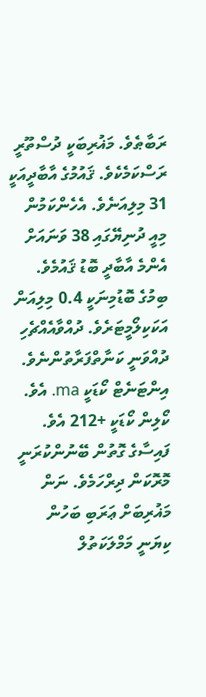ރަބާޠެވެ. މަޣުރިބަކީ ދުސްތޫރީ ރަސްކަމެކެވެ. ޤައުމުގެ އާބާދީއަކީ 31 މިލިއަނެވެ. އެހެންކަމުން މިއީ ދުނިޔޭގައި 38 ވަނައަށް އެންމެ އާބާދީ ބޮޑު ޤައުމެވެ. ބިމުގެ ބޮޑުމިނަކީ 0.4 މިލިއަން އަކަކިލޯމީޓަރެވެ. ދުއްވާއެއްޗެހި ދުއްވަނީ ކަނާތްފަރާތުންނެވެ. އިންޓަނެޓް ކޯޑަކީ ma. އެވެ. ކޯލިން ކޯޑަކީ +212 އެވެ. ފައިސާގެ ގޮތުން ބޭނުންކުރަނީ މޮރޮކަން ދިރްހަމެވެ. ނަން މަޣުރިބަށް ޢަރަބި ބަހުން ކިޔަނީ މަމްލަކަތުލް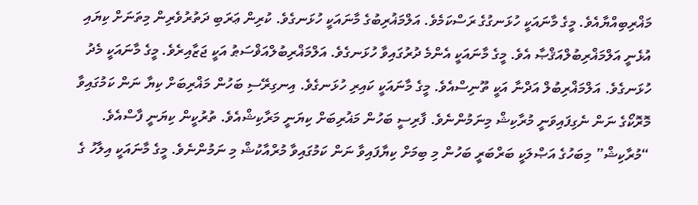މަޣްރިބިއްޔާއެވެ. މީގެ މާނައަކީ ހުޅަނގުގެ ރަސްކަމެވެ. އަލްމަޣުރިބުގެ މާނައަކީ ހުޅަނގެވެ. ކުރިން ޢަރަބި ދަތުރުވެރިން މިތަނަށް ކިޔައި އުޅެނީ އަލްމަޣްރިބުލްއަޤްޞާ އެވެ. މީގެ މާނައަކީ އެންމެ ދުރުގައިވާ ހުޅަނގެވެ. އަލްމަޣްރިބުލްއަޥްސަޠު އަކީ ޖަޒާއިރެވެ. މީގެ މާނައަކީ މެދު ހުޅަނގެވެ. އަލްމަޣްރިބުލް އަދްނާ އަކީ ތޫނިސްއެވެ. މީގެ މާނައަކީ ކައިރި ހުޅަނގެވެ. އިނގިރޭސި ބަހުން މަޣްރިބަށް ކިޔާ ނަން ކަމުގައިވާ މޮރޮކޯގެ ނަން ނެގިފައިވަނީ މުރާކިޝް މިނަމުންނެވެ. ފާރިސީ ބަހުން މަޣުރިބަށް ކިޔަނީ މަރާކިޝްއެވެ. ތުރުކީން ކިޔަނީ ފާސްއެވެ. “މުރާކިޝް” މިބަހުގެ އަޞްލަކީ ބަރްބަރީ ބަހުން މި ބިމަށް ކިޔާފައިވާ ނަން ކަމުގައިވާ މުރްއާކުޝް މި ނަމުންނެވެ. މީގެ މާނައަކީ އިލާހު ގެ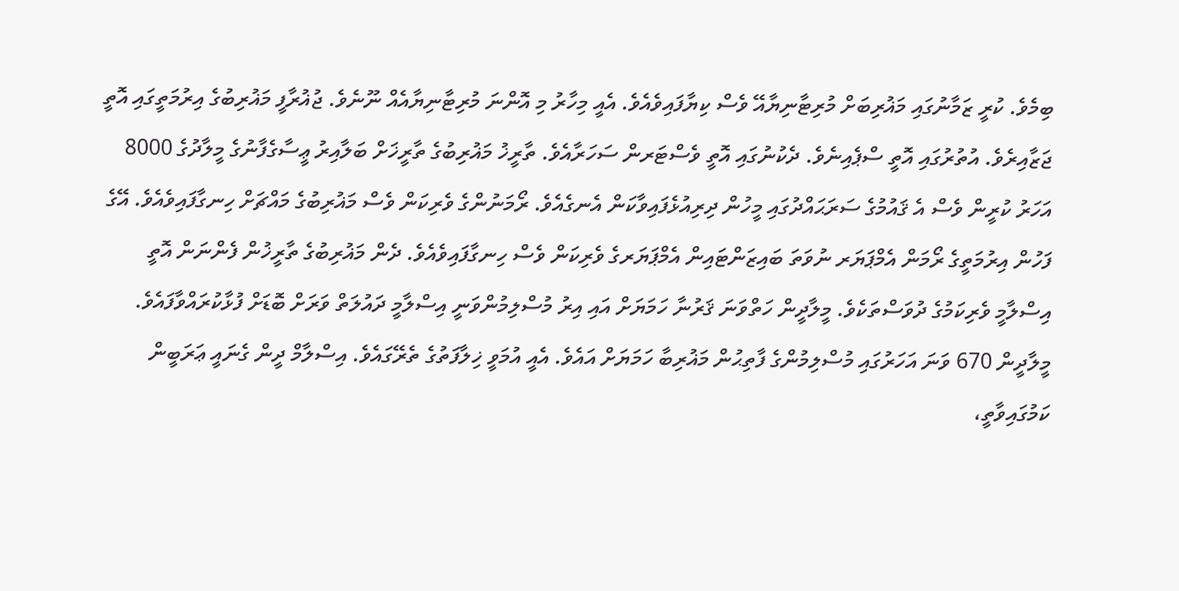ބިމެވެ. ކުރީ ޒަމާނުގައި މަޣުރިބަށް މުރިޓާނިޔާއޭ ވެސް ކިޔާފައިވެއެވެ. އެއީ މިހާރު މި އޮންނަ މުރިޓާނިޔާއެއް ނޫނެވެ. ޖުޣުރާފީ މަޣުރިބުގެ އިރުމަތީގައި އޮތީ ޖަޒާއިރެވެ. އުތުރުގައި އޮތީ ސްޕެއިނެވެ. ދެކުނުގައި އޮތީ ވެސްޓަރން ސަހަރާއެވެ. ތާރީޚު މަޣުރިބުގެ ތާރީޚަށް ބަލާއިރު ޢީސާގެފާނުގެ މީލާދުގެ 8000 އަހަރު ކުރީން ވެސް އެ ޤައުމުގެ ސަރަޙައްދުގައި މީހުން ދިރިއުޅެފައިވާކަން އެނގެއެވެ. ރޯމަނުންގެ ވެރިކަން ވެސް މަޣުރިބުގެ މައްޗަށް ހިނގާފައިވެއެވެ. އޭގެ ފަހުން އިރުމަތީގެ ރޯމަން އެމްޕަޔަރ ނުވަތަ ބައިޒަންޓައިން އެމްޕަޔަރގެ ވެރިކަން ވެސް ހިނގާފައިވެއެވެ. ދެން މަޣުރިބުގެ ތާރީޚުން ފެންނަން އޮތީ އިސްލާމީ ވެރިކަމުގެ ދުވަސްތަކެވެ. މީލާދީން ހަތްވަނަ ޤަރުނާ ހަމަޔަށް އައި އިރު މުސްލިމުންވަނީ އިސްލާމީ ދައުލަތް ވަރަށް ބޮޑަށް ފުޅާކުރައްވާފައެވެ. މީލާދީން 670 ވަނަ އަހަރުގައި މުސްލިމުންގެ ފާތިޙުން މަޣުރިބާ ހަމަޔަށް އައެވެ. އެއީ އުމަވީ ޚިލާފަތުގެ ތެރޭގައެވެ. އިސްލާމް ދީން ގެނައީ ޢަރަބީން ކަމުގައިވާތީ،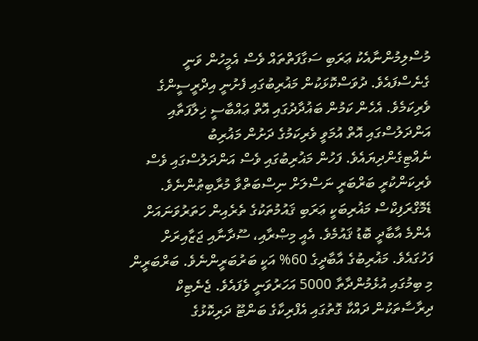މުސްލިމުންނާއެކު ޢަރަބި ސަގާފަތްތައް ވެސް އެމީހުން ވަނީ ގެނެސްފައެވެ. ދުވަސްކޮޅަކުން މަޣުރިބުގައި ފެށުނީ އިދްރީސީންގެ ވެރިކަމެވެ. އެހެން ކަމުން ބަޣުދާދުގައި އޮތް ޢައްބާސީ ޚިލާފަތާއި އަންދަލުސްގައި އޮތް އުމަވީ ވެރިކަމުގެ ދަށުން މަޣުރިބު ނެއްޓިގެންދިޔައެވެ. ފަހުން މަޣުރިބުގައި ވެސް އަންދަލުސްގައި ވެސް ވެރިކަންކުރީ ބަރްބަރީ ނަސްލަށް ނިސްބަތްވާ މުރާބިޠުންނެވެ. ޑެމޮގްރަފިކްސް މަޣުރިބަކީ ޢަރަބި ޤައުމުތަކުގެ ތެރެއިން ހަތަރުވަނައަށް އެންމެ އާބާދީ ބޮޑު ޤައުމެވެ. އެއީ މިޞްރާއި، ސޫދާނާއި ޖަޒާއިރަށް ފަހުގައެވެ. މަޣުރިބުގެ އާބާދީގެ 60% އަކީ ބަރުބަރީންނެވެ. ބަރްބަރީން މި ބިމުގައި އުޅެމުންދާތާ 5000 އަހަރުވަނީ ވެފައެވެ. ޖެނެޓިކް ދިރާސާތަކުން ދައްކާ ގޮތުގައި އެފްރިކާގެ ބަންޓޫ ދަރިކޮޅުގެ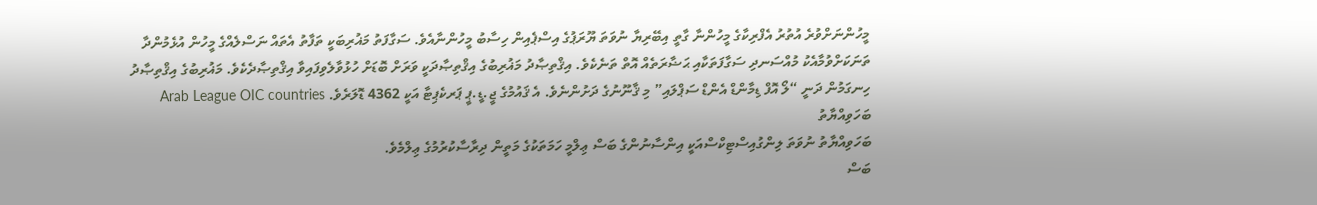މީހުންނަށްވުރެ އުތުރު އެފްރިކާގެ މީހުންނާ ގާތީ އިބޭރިޔާ ނުވަތަ ޔޫރަޕުގެ އިސްޕެއިން ހިސާބު މީހުންނާއެވެ. ސަގާފަތު މަޣުރިބަކީ ތަފާތު އެތައް ނަސްލެއްގެ މީހުން އުޅެމުންދާ ތަނަކަށްވުމާއެކު މުއްސަނދި ސަގާފަތަކާއި ޙަޟާރަތެއް އޮތް ތަނެކެވެ. އިޤްތިޞާދު މަޣުރިބުގެ އިޤްތިޞާދަކީ ވަރަށް ބޮޑަށް ހުޅުވާލެވިފައިވާ އިޤްތިޞާދެކެވެ. މަޣުރިބުގެ އިޤްތިޞާދު ހިނގަމުން ދަނީ “ލޯ އޮފް ޑިމާންޑް އެންޑް ސަޕްލައި” މި ޤާނޫނުގެ ދަށުންނެވެ. އެ ޤައުމުގެ ޖީ.ޑީ.ޕީ ޕަރކެޕިޓާ އަކީ 4362 ޑޮލަރެވެ. Arab League OIC countries
ބަހަވިއްޔާތު
ބަހަވިއްޔާތު ނުވަތަ ލިންގުއިސްޓިކްސްއަކީ އިންސާނުންގެ ބަސް ޢިލްމީ ހަމަތަކުގެ މަތީން ދިރާސާކުރުމުގެ ޢިލްމެވެ.
ބަސް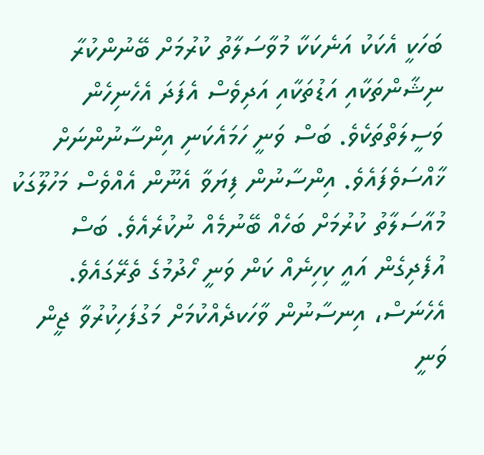ބަހަކީ އެކަކު އަނެކަކާ މުވާސަލާތު ކުރުމަށް ބޭނުންކުރާ ނިޝާންތަކާއި އަޑުތަކާއި އަދިވެސް އެފަދަ އެހެނިހެން ވަސީލަތްތަކެވެ. ބަސް ވަނީ ހަމައެކަނި އިންސާނުންނަށް ޚާއްސަވެފައެވެ. އިންސާނުން ފިޔަވާ އެނޫން އެއްވެސް މަހުލޫގަކު މުއާސަލާތު ކުރުމަށް ބަހެއް ބޭނުމެއް ނުކުރެއެވެ. ބަސް އުފެދިގެން އައީ ކިހިނެއް ކަން ވަނީ ހޯދުމުގެ ތެރޭގައެވެ. އެހެނަސް، އިނސާނުން ވާހަކދެއްކުމަށް މަގުފަހިކުރުވާ ޖީން ވަނީ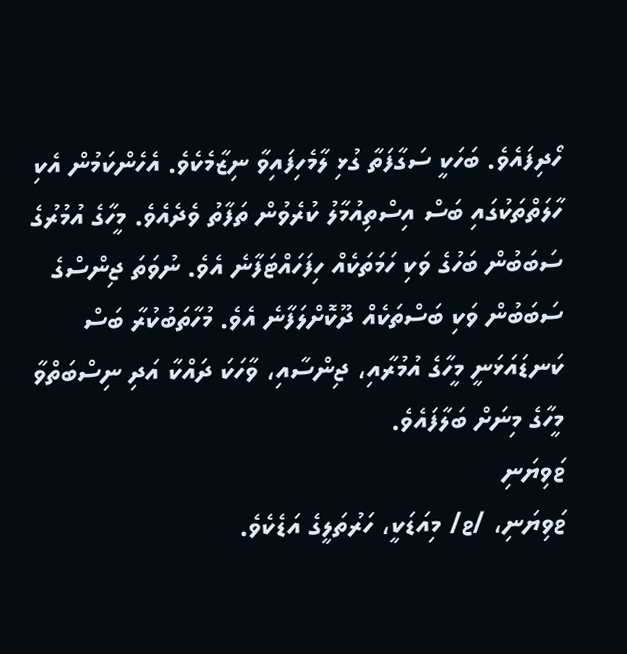ހޯދިފައެވެ. ބަހަކީ ސަގާފަތާ ގުޅި ލާމެހިފައިވާ ނިޒާމެކެވެ. އެހެންކަމުން އެކި ހާލަތްތަކުގައި ބަސް އިސްތިއުމާލު ކުރެވުން ތަފާތު ވެދެއެވެ. މީހާގެ އުމުރުގެ ސަބަބުން ބަހުގެ ވަކި ހަމަތަކެއް ހިފަހައްޓަފާނެ އެވެ. ނުވަތަ ޖިންސްގެ ސަބަބުން ވަކި ބަސްތަކެއް ދޫކޮށްލަފާނެ އެވެ. މުހާތަބުކުރާ ބަސް ކަނޑައަޅަނީ މީހާގެ އުމުރާއި، ޖިންސާއި، ވާހަކަ ދައްކާ އަދި ނިސްބަތްވާ މީހާގެ މިނަށް ބަލާފައެވެ.
ޱަވިޔަނި
ޱަވިޔަނި، /ޱ/ މިއަޑަކީ، ހަރުތަލީގެ އަޑެކެވެ.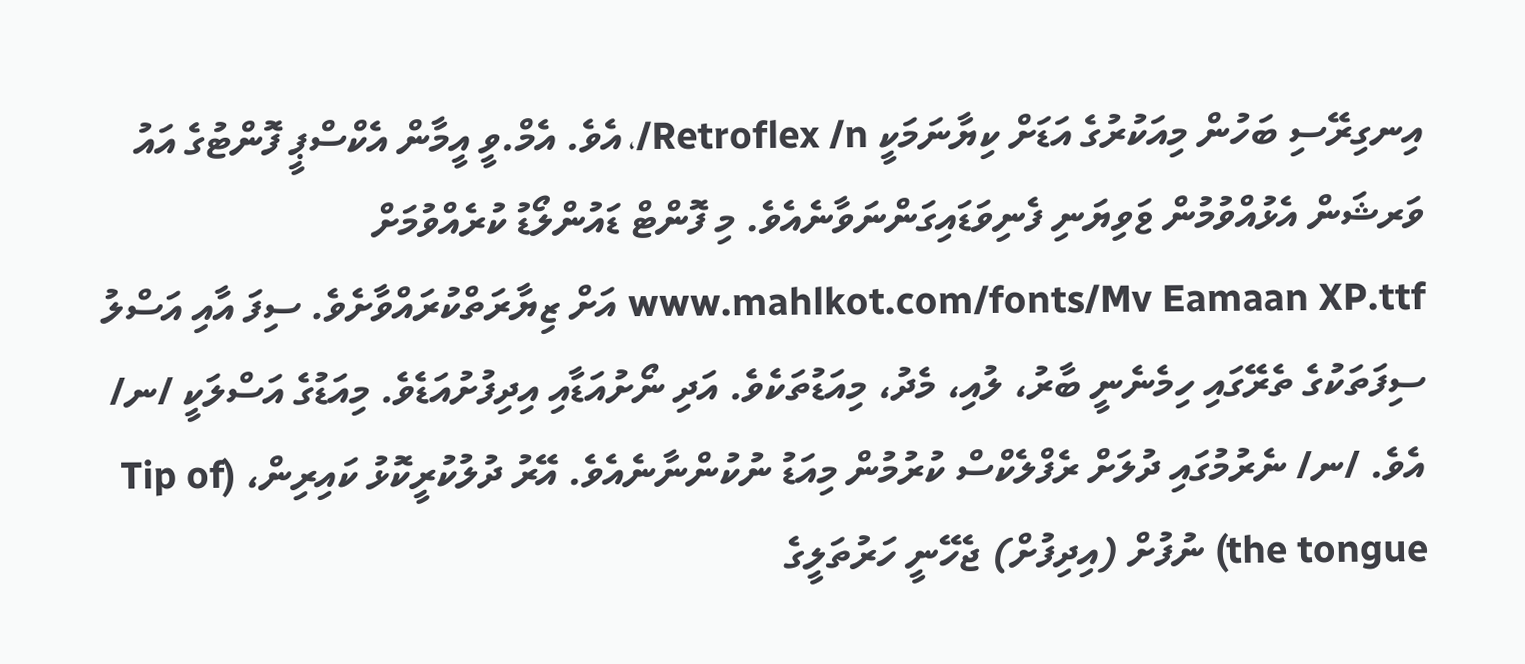އިނގިރޭސި ބަހުން މިއަކުރުގެ އަޑަށް ކިޔާނަމަކީ Retroflex /n/، އެވެ. އެމް.ވީ އީމާން އެކްސްޕީ ފޮންޓުގެ އައު ވަރޝަން އެޅުއްވުމުން ޱަވިޔަނި ފެނިވަޑައިގަންނަވާނެއެވެ. މި ފޮންޓް ޑައުންލޯޑު ކުރެއްވުމަށް www.mahlkot.com/fonts/Mv Eamaan XP.ttf އަށް ޒިޔާރަތްކުރައްވާށެވެ. ސިފަ އާއި އަސްލު ސިފަތަކުގެ ތެރޭގައި ހިމެނެނީ ބާރު، ލުއި، މެދު، މިއަޑުތަކެވެ. އަދި ނޯށުއަޑާއި އިދިފުށުއަޑެވެ. މިއަޑުގެ އަސްލަކީ /ނ/ އެވެ. /ނ/ ނެރުމުގައި ދުލަށް ރެފްލެކްސް ކުރުމުން މިއަޑު ނުކުންނާނެއެވެ. އޭރު ދުލުކުރީކޮޅު ކައިރިން، (Tip of the tongue) ނުފުށް (އިދިފުށް) ޖެހޭނީ ހަރުތަލީގެ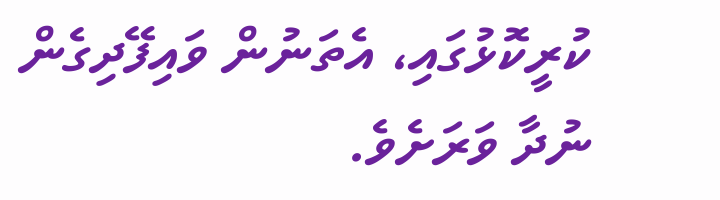ކުރީކޮޅުގައި، އެތަނުން ވައިފޭދިގެން ނުދާ ވަރަށެވެ.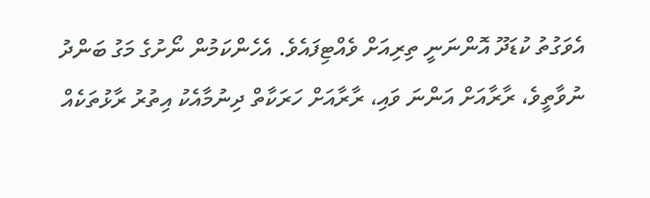އެވަގުތު ކުޑަދޫ އޮންނަނީ ތިރިއަށް ވެއްޓިފައެވެ. އެހެންކަމުން ނޯށުގެ މަގު ބަންދު ނުވާތީވެ، ރާރާއަށް އަންނަ ވައި، ރާރާއަށް ހަރަކާތް ދިނުމާއެކު އިތުރު ރާޅުތަކެއް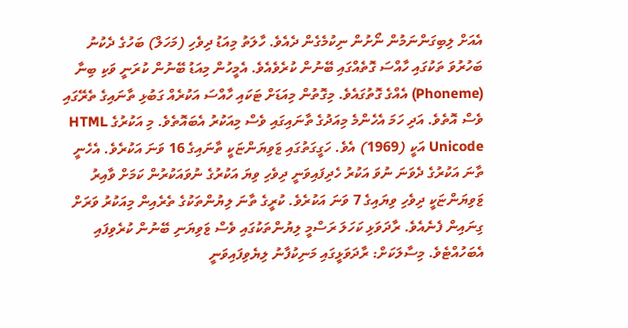އެއަށް ލިބިގަންނަމުން ނޯށުން ނިކުމެގެން ދެއެވެ. ހާލަތު މިއަޑު ދިވެހި (މަހަލް) ބަހުގެ ދެކުނު ބަހުރުވަ ތަކުގައި ހާއްސަ ގޮތެއްގައި ބޭނުން ކުރެވެއެވެ. އެމީހުން މިއަޑު ބޭނުން ކުރަނީ ވަކި ބިނާ (Phoneme) އެއްގެ ގޮތުގައެވެ. މިގޮތުން މިއަޑަށް ޓަކައި ހާއްސަ އަކުރެއް ގަބުޅި ތާނައިގެ ތެރޭގައި ވެސް އޮތެވެ. އަދި ހަމަ އެހެންމެ މިއަދުގެ ތާނައިގައި ވެސް މިއަކުރު އެބައޮތެވެ. މި އަކުރުގެ HTML Unicode އަކީ (1969) އެވެ. ހަގީގަތުގައި ޱަވިޔަންޏަކީ ތާނައިގެ 16 ވަނަ އަކުރެވެ. އެހެނީ ތާނަ އަކުރުގެ ދެވަނަ ނުވަ އަކުރު ހެދިފައިވަނީ ދިވެހި ވިޔަ އަކުރުގެ ނުވައަކުރުން ކަމަށް ވާއިރު ޱަވިޔަންޏަކީ ދިވެހި ވިޔައިގެ 7 ވަނަ އަކުރެވެ. ކުރީގެ ތާނަ ލިޔުންތަކުގެ ތެރެއިން މިއަކުރު ވަރަށް ގިނައިން ފެނެއެވެ. ރާދަވަޅި ކަހަލަ ރަސްމީ ލިޔުންތަކުގައި ވެސް ޱަވިޔަނި ބޭނުން ކުރެވިފައި އެބަހުއްޓެވެ. މިސާލަކަށް: ރާދަވަޅީގައި މަނިކުފާނު ލިޔެވިފައިވަނީ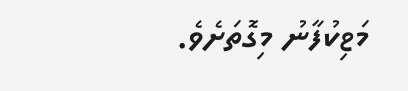މަޱިކުފާނު މިގޮތަށެވެ.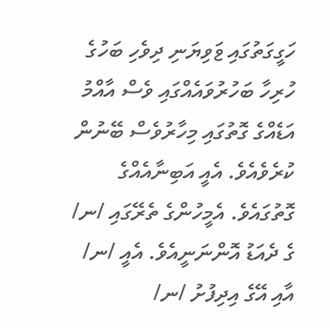ހަގީގަތުގައި ޱަވިޔަނި ދިވެހި ބަހުގެ ހުރިހާ ބަހުރުވައެއްގައި ވެސް އާއްމު އަޑެއްގެ ގޮތުގައި މިހާރުވެސް ބޭނުން ކުރެވެއެވެ. އެއީ އަބިނާއެއްގެ ގޮތުގައެވެ. އެމީހުންގެ ތެރޭގައި /ނ/ ގެ ދެއަޑު އޮންނަނީއެވެ. އެއީ /ނ/ އާއި އޭގެ އިދިފުށު /ނ/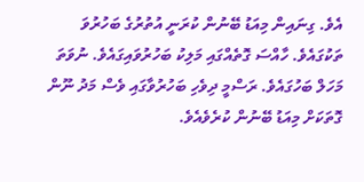އެވެ. ގިނައިން މިއަޑު ބޭނުން ކުރަނީ އުތުރުގެ ބަހުރުވަ ތަކުގައެވެ. ހާއްސަ ގޮތެއްގައި މަލިކު ބަހުރުވައިގައެވެ. ނުވަތަ މަހަލް ބަހުގައެވެ. ރަސްމީ ދިވެހި ބަހުރުވާގައި ވެސް މަދު ނޫން ގޮތަކަށް މިއަޑު ބޭނުން ކުރެވެއެވެ.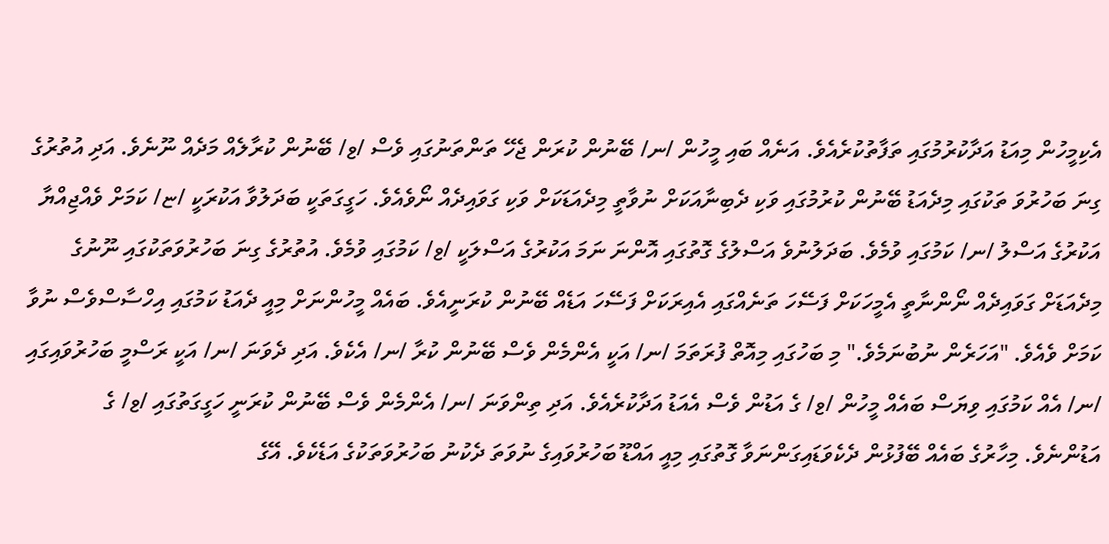އެކިމީހުން މިއަޑު އަދާކުރުމުގައި ތަފާތުކުރެއެވެ. އަނެއް ބައި މީހުން /ނ/ ބޭނުން ކުރަން ޖެހޭ ތަންތަނުގައި ވެސް /ޱ/ ބޭނުން ކުރާލެއް މަދެއް ނޫނެވެ. އަދި އުތުރުގެ ގިނަ ބަހުރުވަ ތަކުގައި މިދެއަޑު ބޭނުން ކުރުމުގައި ވަކި ދެބިނާއަކަށް ނުވާތީ މިދެއަޑަކަށް ވަކި ގަވައިދެއް ނޯވެއެވެ. ހަގީގަތަކީ ބަދަލުވާ އަކުރަކީ /ޏ/ ކަމަށް ވެއްޖިއްޔާ އަކުރުގެ އަސްލު /ނ/ ކަމުގައި ވުމެވެ. ބަދަލުނުވެ އަސްލުގެ ގޮތުގައި އޮންނަ ނަމަ އަކުރުގެ އަސްލަކީ /ޱ/ ކަމުގައި ވުމެވެ. އުތުރުގެ ގިނަ ބަހުރުވަތަކުގައި ނޫނުގެ މިދެއަޑަށް ގަވައިދެއް ނޯންނާތީ އެމީހަކަށް ފަސޭހަ ތަނެއްގައި އެއިރަކަށް ފަސޭހަ އަޑެއް ބޭނުން ކުރަނީއެވެ. ބައެއް މީހުންނަށް މިއީ ދެއަޑު ކަމުގައި އިހްސާސްވެސް ނުވާ ކަމަށް ވެއެވެ. "އަހަރެން ނުބުނަމެވެ." މި ބަހުގައި މިއޮތް ފުރަތަމަ /ނ/ އަކީ އެންމެން ވެސް ބޭނުން ކުރާ /ނ/ އެކެވެ. އަދި ދެވަނަ /ނ/ އަކީ ރަސްމީ ބަހުރުވައިގައި /ނ/ އެއް ކަމުގައި ވިޔަސް ބައެއް މީހުން /ޱ/ ގެ އަޑުން ވެސް އެއަޑު އަދާކުރެއެވެ. އަދި ތިންވަނަ /ނ/ އެންމެން ވެސް ބޭނުން ކުރަނީ ހަގީގަތުގައި /ޱ/ ގެ އަޑުންނެވެ. މިހާރުގެ ބައެއް ބޭފުޅުން ދެކެވަޑައިގަންނަވާ ގޮތުގައި މިއީ އައްޑޫ ބަހުރުވައިގެ ނުވަތަ ދެކުނު ބަހުރުވަތަކުގެ އަޑެކެވެ. އޭގެ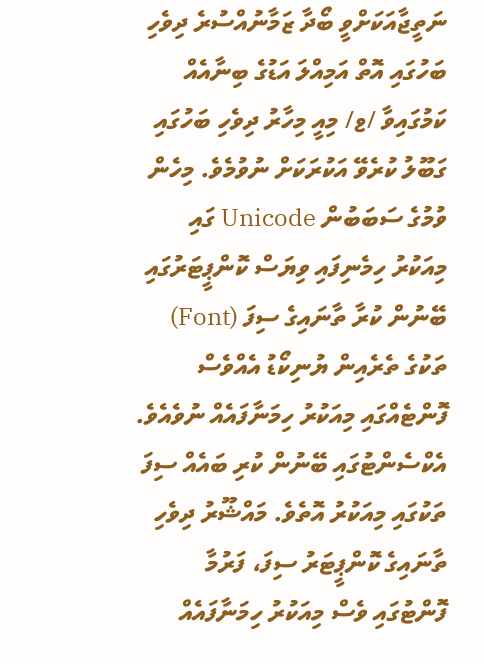ނަތީޖާއަކަށްވީ ބޯދާ ޒަމާނުއްސުރެ ދިވެހި ބަހުގައި އޮތް އަމިއްލަ އަޑުގެ ބިނާއެއް ކަމުގައިވާ /ޱ/ މިއީ މިހާރު ދިވެހި ބަހުގައި ގަބޫލު ކުރެވޭ އަކުރަކަށް ނުވުމެވެ. މިހެން ވުމުގެ ސަބަބުން Unicode ގައި މިއަކުރު ހިމެނިފައި ވިޔަސް ކޮންޕީޓަރުގައި ބޭނުން ކުރާ ތާނައިގެ ސިފަ (Font) ތަކުގެ ތެރެއިން ޔުނިކޯޑު އެއްވެސް ފޮންޓެއްގައި މިއަކުރު ހިމަނާފައެއް ނުވެއެވެ. އެކްސެންޓުގައި ބޭނުން ކުރި ބައެއް ސިފަ ތަކުގައި މިއަކުރު އޮތެވެ. މައްޝޫރު ދިވެހި ތާނައިގެ ކޮންޕީޓަރު ސިފަ، ފަރުމާ ފޮންޓުގައި ވެސް މިއަކުރު ހިމަނާފައެއް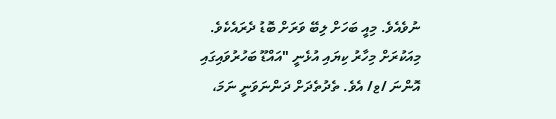ނުވެއެވެ. މިއީ ބަހަށް ލިބޭ ވަރަށް ބޮޑު ދެރައެކެވެ. މިއަކުރަށް މިހާރު ކިޔައި އުޅެނީ "އައްޑޫ ބަހުރުވައިގައި އޮންނަ /ޱ/ އެވެ. ތެދުތެދަށް ދަންނަވަނީ ނަމަ،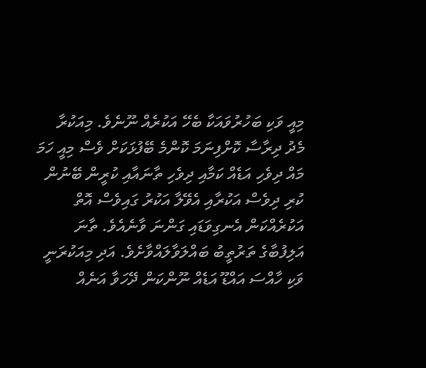މިއީ ވަކި ބަހުރުވައަކާ ބެހޭ އަކުރެއް ނޫނެވެ. މިއަކުރާ މެދު ދިރާސާ ކޮށްފިނަމަ ކޮންމެ ބޭފުޅަކަށް ވެސް މިއީ ހަމަ މައް ދިވެހި އަޑެއް ކަމާއި ދިވެހި ތާނައާއި ކުރީން ބޭނުން ކުރި ދިވެސް އަކުރާއި އެވޭލާ އަކުރު ގައިވެސް އޮތް އަކުރެއްކަން އެނގިވަޑައި ގަންނަ ވާނެއެވެ. ތާނަ އަލިފުބާގެ ތަރުތީބު ބައްލަވާލައްވާށެވެ. އަދި މިއަކުރަނީ ވަކި ހާއްސަ އައްޑޫ އަޑެއް ނޫންކަން ދޭހަވާ އަނެއް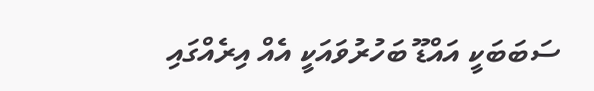ސަބަބަކީ އައްޑޫ ބަހުރުވައަކީ އެއް އިރެއްގައި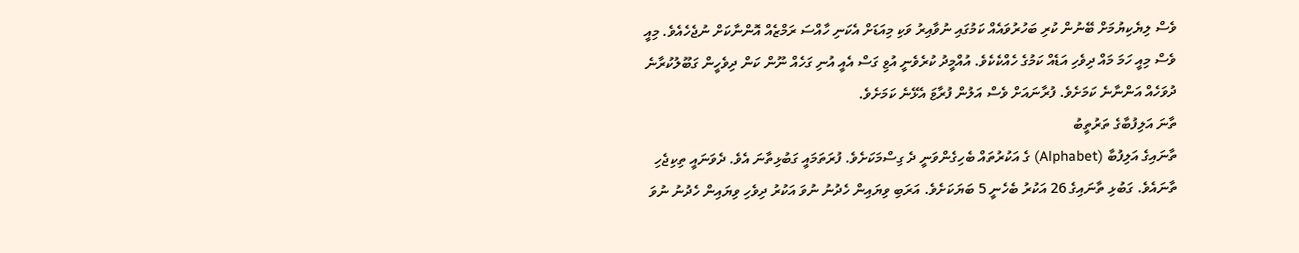ވެސް ލިޔެކިޔުމަށް ބޭނުން ކުރި ބަހުރުވައެއް ކަމުގައި ނުވާއިރު ވަކި މިއަޑަށް އެކަނި ހާއްސަ ރަމްޒެއް އޮންނާކަށް ނުޖެހެއެވެ. މިއީ ވެސް މިއީ ހަމަ މައް ދިވެހި އަޑެއް ކަމުގެ ހެއްކެކެވެ. އުއްމީދު ކުރެވެނީ އުޱި ގަސް އެއީ އުނި ގަހެއް ނޫން ކަން ދިވެހީން ގަބޫލުކުރާނެ ދުވަހެއް އަންނާނެ ކަމަށެވެ. ފުރާނައަށް ވެސް އަލުން ފުރާޱަ އެޅޭނެ ކަމަށެވެ.
ތާނަ އަލިފުބާގެ ތަރުތީބު
ތާނައިގެ އަލިފުބާ (Alphabet) ގެ އަކުރުތައް ބެހިގެންވަނީ ދެ ގިސްމަކަށެވެ. ފުރަތަމައީ ގަބުޅިތާނަ އެވެ. ދެވަނައީ ތިކިޖެހި ތާނައެވެ. ގަބުޅި ތާނައިގެ 26 އަކުރު ބެހެނީ 5 ބަޔަކަށެވެ. އަރަބި ވިޔައިން ހެދުނު ނުވަ އަކުރު ދިވެހި ވިޔައިން ހެދުނު ނުވަ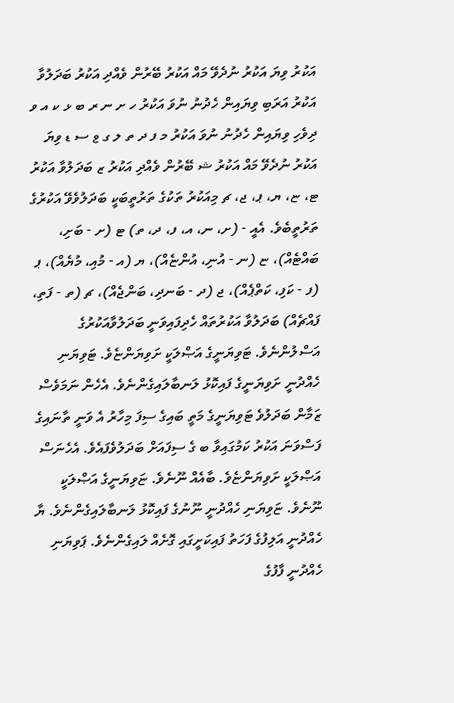އަކުރު ވިޔަ އަކުރު ނުދެވޭ މައް އަކުރު ބޭރުން ވެއްދި އަކުރު ބަދަލުވާ އަކުރު އަރަބި ވިޔައިން ހެދުނު ނުވަ އަކުރު ހ ށ ނ ރ ބ ޅ ކ އ ވ ދިވެހި ވިޔައިން ހެދުނު ނުވަ އަކުރު މ ފ ދ ތ ލ ގ ޱ ސ ޑ ވިޔަ އަކުރު ނުދެވޭ މައް އަކުރު ޝ ބޭރުން ވެއްދި އަކުރު ޒ ބަދަލުވާ އަކުރު ޓ، ޏ، ޔ، ޕ، ޖ، ޗ މިއަކުރު ތަކުގެ ތަރުތީބަކީ ބަދަލުވެވޭ އަކުރުގެ ތަރުތީބެވެ. އެއީ - (ށ، ނ، އ، ފ، ދ، ތ) ޓ (ށ - ބަށި، ބައްޓެއް)، ޏ (ނ - އުނި، އުންޏެއް)، ޔ (އ - މުއި، މުޔެއް)، ޕ (ފ - ކަފި، ކަތްޕެއް)، ޖ (ދ - ބަނދި، ބަންޖެއް)، ޗ (ތ - ފަތި، ފައްޗެއް) ބަދަލުވާ އަކުރުތައް ހެދިފައިވަނީ ބަދަލުވާއަކުރުގެ އަސްލުންނެވެ. ޓަވިޔަނީގެ އަޞްލަކީ ށަވިޔަންޏެވެ. ޓަވިޔަނި ހެއްދުނީ ށަވިޔަނީގެ ފައިކޮޅު ލަނބާލައިގެންނެވެ. އެހެން ނަމަވެސް ޒަމާން ބަދަލުވެ ޓަވިޔަނީގެ މަތީ ބައިގެ ސިފަ މިހާރު އެ ވަނީ ތާނައިގެ ފަސްވަނަ އަކުރު ކަމުގައިވާ ބ ގެ ސިފައަށް ބަދަލުވެފައެވެ. އެހެނަސް އަޞްލަކީ ށަވިޔަންޏެވެ. ބާއެއް ނޫނެވެ. ޏަވިޔަނީގެ އަޞްލަކީ ނޫނެވެ. ޏަވިޔަނި ހެއްދުނީ ނޫނުގެ ފައިކޮޅު ލަނބާލައިގެންނެވެ. ޔާ ހެއްދުނީ އަލިފުގެ ފަހަތު ފައިކަށީގައި ގޮށެއް ލައިގެންނެވެ. ޕަވިޔަނި ހެއްދުނީ ފާފުގެ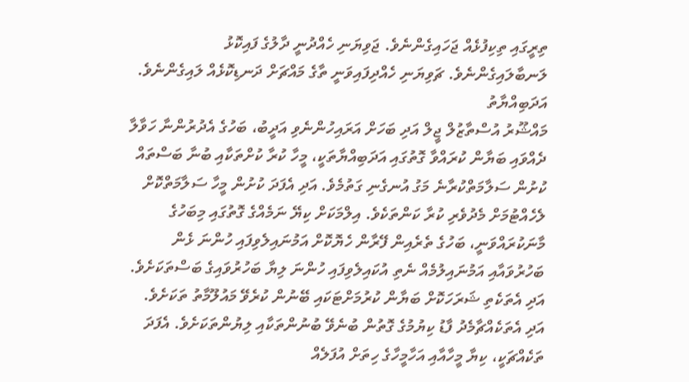ތިރީގައި ތިކިފުޅެއް ޖަހައިގެންނެވެ. ޖަވިޔަނި ހެއްދުނީ ދާލުގެ ފައިކޮޅު ލަނބާލައިގެންނެވެ. ޗަވިޔަނި ހެއްދިފައިވަނީ ތާގެ މައްޗަށް ދަނޑިކޮޅެއް ލައިގެންނެވެ.
އަދަބިއްޔާތު
މައްޝޫރު އުސްތާޒުލް ޖީލް އަދި ބަހަށް އަރައިހުންނެވި އަދީބު، ބަހުގެ އެދުރުންނާ ހަވާލާ ދެއްވައި ބަޔާން ކުރައްވާ ގޮތުގައި އަދަބިއްޔާތަކީ، މީހާ ކުރާ ކުށްތަކާއި ބުނާ ބަސްތައް ކުށުން ސަލާމަތްކުރާނެ މަގު އުނގެނި ގަތުމެވެ. އަދި އެފަދަ ކުށުން މީހާ ސަލާމަތްކޮށް ލެހެއްޓުމަށް މެދުވެރި ކުރާ ކަންތަކެވެ. އިލްމަކަށް ކިޔޭ ނަމެއްގެ ގޮތުގައި މިބަހުގެ މާނަކުރައްވަނީ، ބަހުގެ ތެރެއިން ފޭރާން ހެޔޮކޮށް އަމުނައިލެވިފައި ހުންނަ ޅެން ބަހުރުވައާއި އަމުނައިލުމެއް ނެތި އުކައިލެވިފައި ހުންނަ ލިޔާ ބަހުރުވައިގެ ބަސްތަކަށެވެ. އަދި އެތަކެތި ޝަރަހަކޮށް ބަޔާން ކުރުމަށްޓަކައި ބޭނުން ކުރެވޭ މައުލޫމާތު ތަކަށެވެ. އަދި އެތަކެއްޗާމެދު ފާޑު ކިޔުމުގެ ގޮތުން ބުނެވޭ ބުނުންތަކާއި ލިޔުންތަކަށެވެ. އެފަދަ ތަކެއްޗަކީ، ކިޔާ މީހާއާއި އަހާމީހާގެ ހިތަށް އުފަލެއް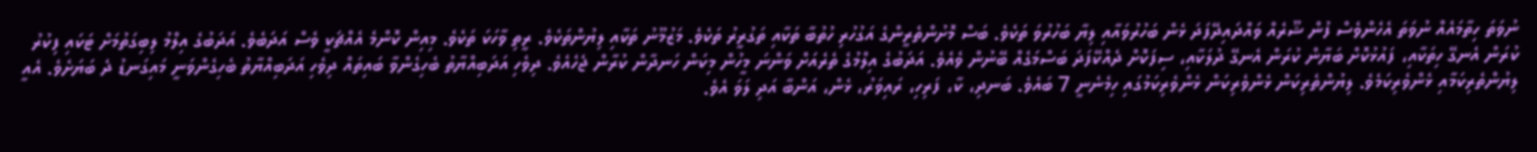ނުވަތަ ހިތާމައެއް ނުވަތަ އެހެންވެސް ފުން ޝޫރެއް ވައްދައިދޭފަދަ ޅެން ބަހުރުވައާއި ލިޔާ ބަހުރުވަ ތަކެވެ. ބަސް މޮށުންތެރީންގެ އަގުހުރި ހުތުބާ ތަކާއި ތަގުރީރު ތަކެވެ. މަޒުމޫނު ތަކާއި ލިޔުންތަކެވެ. ރީތި ވާހަކަ ތަކެވެ. މިއިން ކޮންމެ އެއްޗަކީ ވެސް އަދަބެވެ. އަދަބުގެ އިލްމު ލިބިގަތުމަށް ޓަކައި ފިކުރު ކުރަން އެނގޭ ހިތަކާއި، ފައުޅުކޮށް ބަޔާން ކުރަން އެނގޭ ދުލަކާއި، ސިފަކޮށް ދެއްކޭފަދަ ބަސްމަގެއް ބޭނުން ވެއެވެ. އަދަބުގެ އިލްމުގެ ތެރެއަށް ވަންނަ މީހުން މިކަން ހަނދާން ކުރާން ޖެހެއެވެ. ދިވެހި އަދަބިއްޔާތު ބެހިގެންވާ ބައިތައް ދިވެހި އަދަބިއްޔާތު ބެހިގެންވަނީ މައިގަނޑު ދެ ބަޔަށެވެ. އެއީ ލިޔުންތެރިކަމާއި ޅެންވެރިކަމެވެ. ލިޔުންތެރިކަން ޅެންވެރިކަން ޅެންވެރިކަމުގައި ހިމެނެނީ 7 ބައެވެ. ބަނދި، ކާ، ފަރިހި، ރައިވަރު، ޅެން، އަންބާ އަދި ލަވަ އެވެ.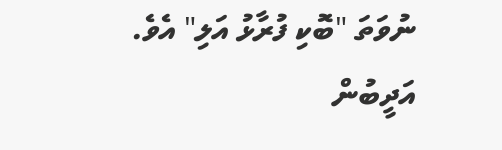ނުވަތަ "ބޮކި ފުރާޅު އަލި" އެވެ.
އަދީބުން